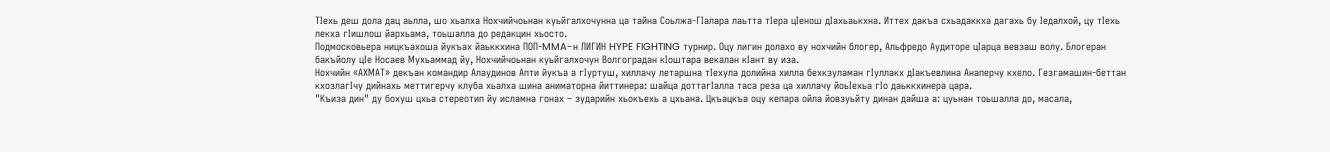ТIехь деш дола дац аьлла, шо хьалха Нохчийчоьнан куьйгалхочунна ца тайна Соьлжа-ГIалара лаьтта тIера цIенош дIахьаькхна. Иттех дакъа схьадаккха дагахь бу Iедалхой, цу тIехь лекха гIишлош йархьама, тоьшалла до редакцин хьосто.
Подмосковьера ницкъахоша йукъах йаьккхина ПОП-MMA-н ЛИГИН HYPE FIGHTING турнир. Оцу лигин долахо ву нохчийн блогер, Альфредо Аудиторе цIарца вевзаш волу. Блогеран бакъйолу цIе Носаев Мухьаммад йу, Нохчийчоьнан куьйгалхочун Волгоградан кIоштара векалан кIант ву иза.
Нохчийн «АХМАТ» декъан командир Алаудинов Апти йукъа а гIуртуш, хиллачу летаршна тIехула долийна хилла бехкзуламан гIуллакх дIакъевлина Анаперчу кхело. Гезгамашин-беттан кхозлагIчу дийнахь меттигерчу клуба хьалха шина аниматорна йиттинера: шайца доттагIалла таса реза ца хиллачу йоьIехьа гIо даьккхинера цара.
"Къиза дин" ду бохуш цхьа стереотип йу исламна гонах – зударийн хьокъехь а цхьана. Цкъацкъа оцу кепара ойла йовзуьйту динан дайша а: цуьнан тоьшалла до, масала,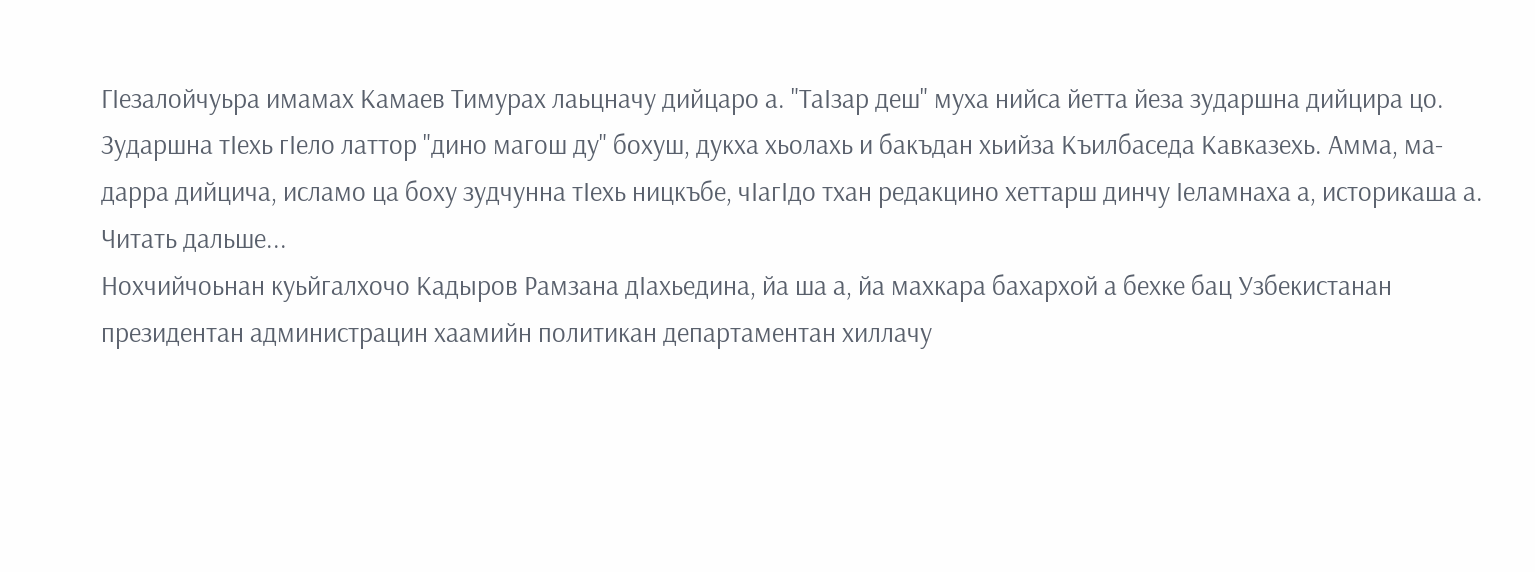ГIезалойчуьра имамах Камаев Тимурах лаьцначу дийцаро а. "ТаIзар деш" муха нийса йетта йеза зударшна дийцира цо. Зударшна тIехь гIело латтор "дино магош ду" бохуш, дукха хьолахь и бакъдан хьийза Къилбаседа Кавказехь. Амма, ма-дарра дийцича, исламо ца боху зудчунна тIехь ницкъбе, чIагIдо тхан редакцино хеттарш динчу Iеламнаха а, историкаша а. Читать дальше...
Нохчийчоьнан куьйгалхочо Кадыров Рамзана дIахьедина, йа ша а, йа махкара бахархой а бехке бац Узбекистанан президентан администрацин хаамийн политикан департаментан хиллачу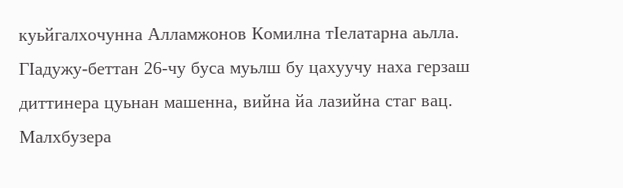куьйгалхочунна Алламжонов Комилна тIелатарна аьлла. ГIадужу-беттан 26-чу буса муьлш бу цахуучу наха герзаш диттинера цуьнан машенна, вийна йа лазийна стаг вац. Малхбузера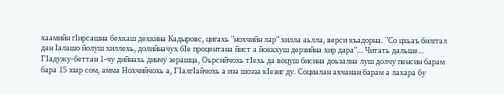хаамийн гIирсашна бехкаш дехкина Кадыровс, цигахь "нохчийн лар" хилла аьлла, верси къадорна. "Со цхьаъ билггал дан Iалашо йолуш хиллехь, долийначух бIе процентана йист а йоккхуш дерзийна хир дара"... Читать дальше...
ГIадужу-беттан 1-чу дийнахь динчу зерашца, Оьрсийчохь тIехь да воцуш бисина доьзална луш долчу пенсин барам бара 15 эзар сом, амма Нохчийчохь а, ГӀалгӀайчохь а иза шозза кӀезиг ду. Социалан ахчанан барам а лахара бу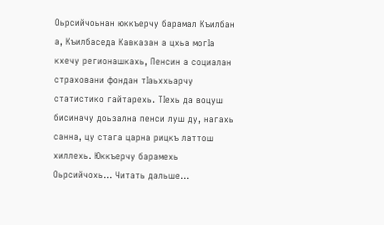Оьрсийчоьнан юккъерчу барамал Къилбан а, Къилбаседа Кавказан а цхьа могӀа кхечу регионашкахь, Пенсин а социалан страховани фондан тӀаьххьарчу статистико гайтарехь. ТIехь да воцуш бисиначу доьзална пенси луш ду, нагахь санна, цу стага царна рицкъ латтош хиллехь. Юккъерчу барамехь Оьрсийчохь... Читать дальше...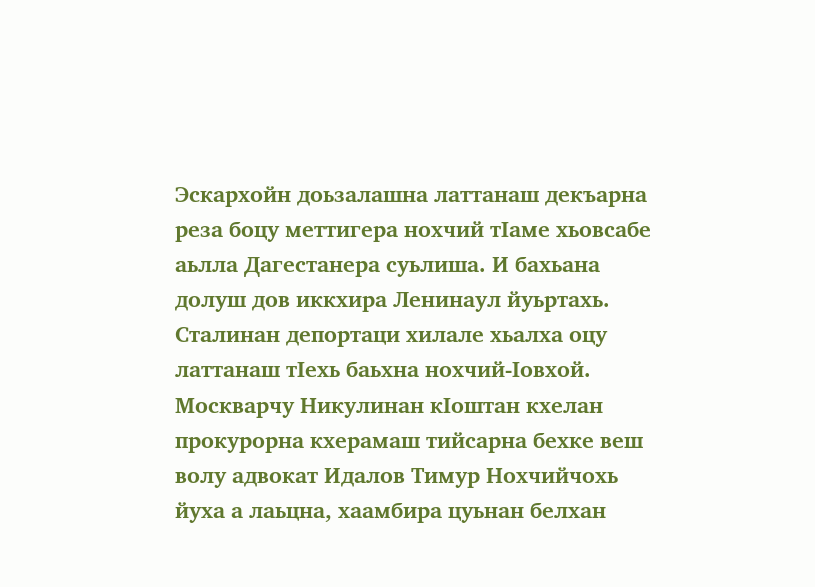Эскархойн доьзалашна латтанаш декъарна реза боцу меттигера нохчий тIаме хьовсабе аьлла Дагестанера суьлиша. И бахьана долуш дов иккхира Ленинаул йуьртахь. Сталинан депортаци хилале хьалха оцу латтанаш тIехь баьхна нохчий-Iовхой.
Москварчу Никулинан кӀоштан кхелан прокурорна кхерамаш тийсарна бехке веш волу адвокат Идалов Тимур Нохчийчохь йуха а лаьцна, хаамбира цуьнан белхан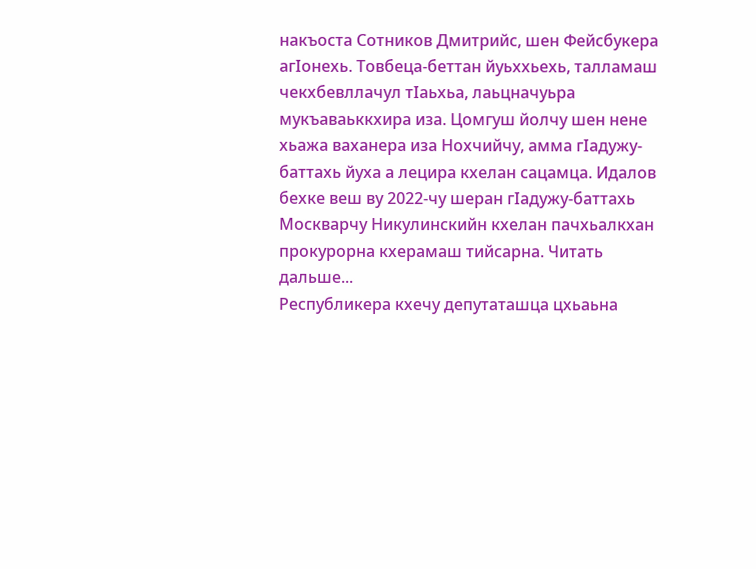накъоста Сотников Дмитрийс, шен Фейсбукера агӀонехь. Товбеца-беттан йуьххьехь, талламаш чекхбевллачул тӀаьхьа, лаьцначуьра мукъаваьккхира иза. Цомгуш йолчу шен нене хьажа ваханера иза Нохчийчу, амма гIадужу-баттахь йуха а лецира кхелан сацамца. Идалов бехке веш ву 2022-чу шеран гIадужу-баттахь Москварчу Никулинскийн кхелан пачхьалкхан прокурорна кхерамаш тийсарна. Читать дальше...
Республикера кхечу депутаташца цхьаьна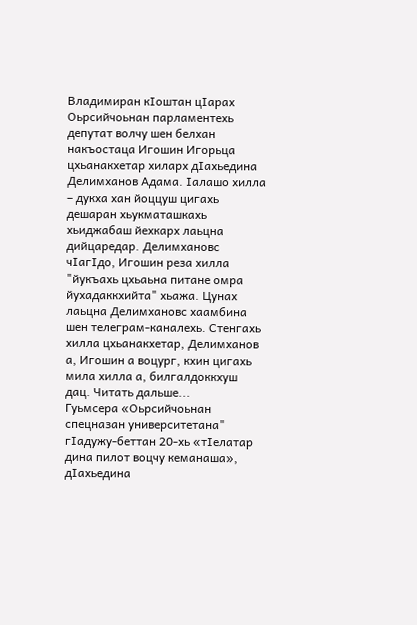Владимиран кIоштан цIарах Оьрсийчоьнан парламентехь депутат волчу шен белхан накъостаца Игошин Игорьца цхьанакхетар хиларх дIахьедина Делимханов Адама. Iалашо хилла – дукха хан йоццуш цигахь дешаран хьукматашкахь хьиджабаш йехкарх лаьцна дийцаредар. Делимхановс чIагIдо, Игошин реза хилла "йукъахь цхьаьна питане омра йухадаккхийта" хьажа. Цунах лаьцна Делимхановс хаамбина шен телеграм-каналехь. Стенгахь хилла цхьанакхетар, Делимханов а, Игошин а воцург, кхин цигахь мила хилла а, билгалдоккхуш дац. Читать дальше...
Гуьмсера «Оьрсийчоьнан спецназан университетана" гIадужу-беттан 20-хь «тIелатар дина пилот воцчу кеманаша», дIахьедина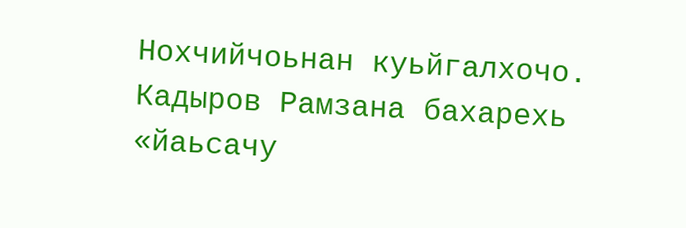Нохчийчоьнан куьйгалхочо. Кадыров Рамзана бахарехь «йаьсачу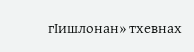гIишлонан» тхевнах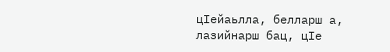цIейаьлла, белларш а, лазийнарш бац, цIе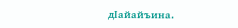дIайайъина.